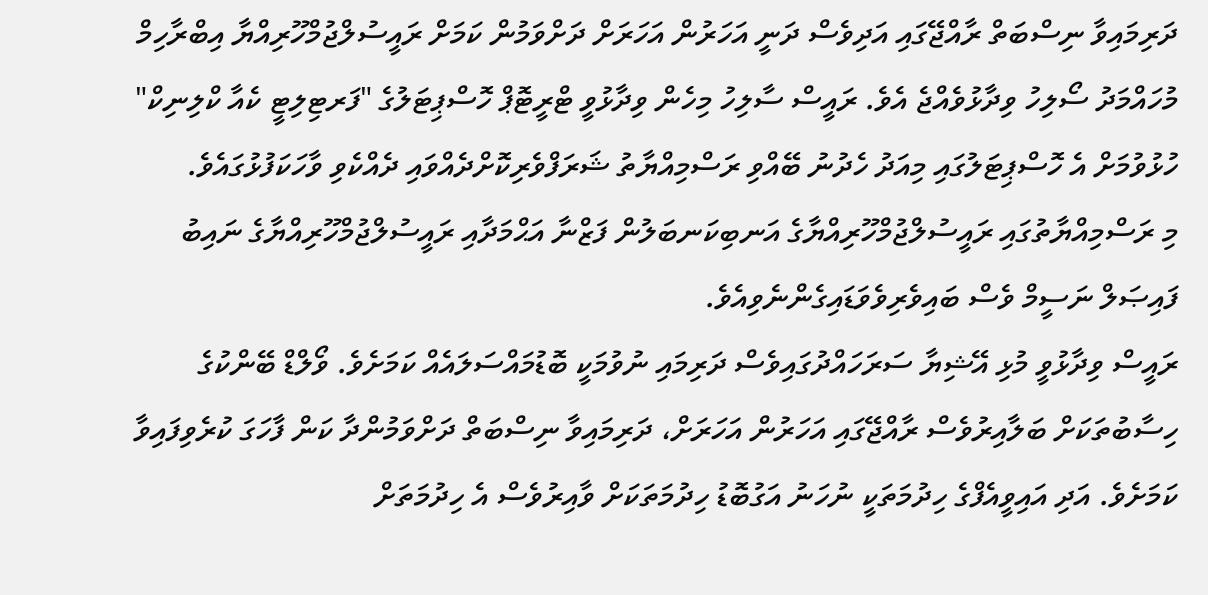ދަރިމައިވާ ނިސްބަތް ރާއްޖޭގައި އަދިވެސް ދަނީ އަހަރުން އަހަރަށް ދަށްވަމުން ކަމަށް ރައީސުލްޖުމްހޫރިއްޔާ އިބްރާހިމް މުހައްމަދު ސޯލިހު ވިދާޅުވެއްޖެ އެވެ. ރައީސް ސާލިހު މިހެން ވިދާޅުވީ ޓްރީޓޮޕް ހޮސްޕިޓަލުގެ "ފަރޓިލިޓީ ކެއާ ކްލިނިކް" ހުޅުވުމަށް އެ ހޮސްޕިޓަލުގައި މިއަދު ހެދުނު ބޭއްވި ރަސްމިއްޔާތު ޝަރަފްވެރިކޮށްދެއްވައި ދެއްކެވި ވާހަކަފުޅުގައެވެ.
މި ރަސްމިއްޔާތުގައި ރައީސުލްޖުމްހޫރިއްޔާގެ އަނބިކަނބަލުން ފަޒްނާ އަޙްމަދާއި ރައީސުލްޖުމްހޫރިއްޔާގެ ނައިބު ފައިޞަލް ނަސީމް ވެސް ބައިވެރިވެވަޑައިގެންނެވިއެވެ.
ރައީސް ވިދާޅުވީ މުޅި އޭޝިޔާ ސަރަހައްދުގައިވެސް ދަރިމައި ނުވުމަކީ ބޮޑުމައްސަލައެއް ކަމަށެވެ. ވޯލްޑް ބޭންކުގެ ހިސާބުތަކަށް ބަލާއިރުވެސް ރާއްޖޭގައި އަހަރުން އަހަރަށް، ދަރިމައިވާ ނިސްބަތް ދަށްވަމުންދާ ކަން ފާހަގަ ކުރެވިފައިވާ ކަމަށެވެ. އަދި އައިވީއެފްގެ ހިދުމަތަކީ ނުހަނު އަގުބޮޑު ހިދުމަތަކަށް ވާއިރުވެސް އެ ހިދުމަތަށް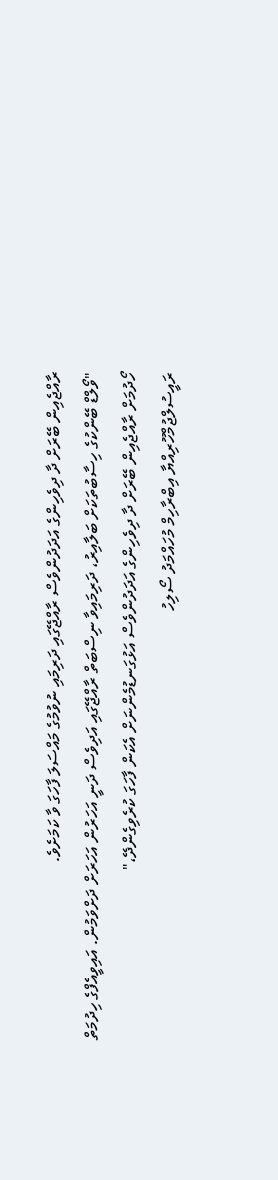ރާއްޖެއިން ބޭރަށް ދާ ދިވެހިންގެ އަދަދުންވެސް ރާއްޖޭގައި ދަރިމައި ނުވުމުގެ މައްސަލަ ފާހަގަ ވާ ކަމަށެވެ.
"ވޯލްޑް ބޭންކުގެ ހިސާބުތަކަށް ބަލާއިރު، ދަރިމައިވާ ނިސްބަތް ރާއްޖޭގައި އަދިވެސް ދަނީ އަހަރުން އަހަރަށް ދަށްވަމުން. އައިވީއެފްގެ ހިދުމަތް ހޯދުމަށް ރާއްޖެއިން ބޭރަށް ދާ ދިވެހިންގެ އަދަދުންވެސް އަޅުގަނޑުމެންނަށް އެކަން ފާހަގަ ކުރެވިގެންދޭ،"
ރައީސުލްޖުމްހޫރިއްޔާ އިބްރާހިމް މުހައްމަދު ސޯލިހު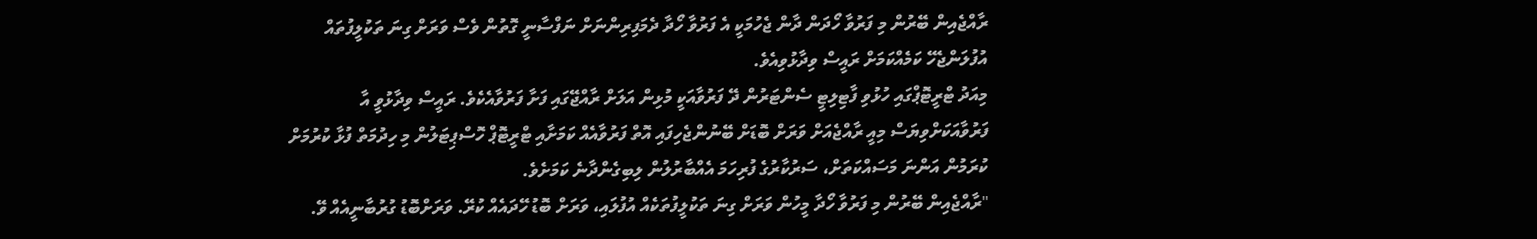ރާއްޖެއިން ބޭރުން މި ފަރުވާ ހޯދަން ދާން ޖެހުމަކީ އެ ފަރުވާ ހޯދާ ދެމަފިރިންނަށް ނަފްސާނީ ގޮތުން ވެސް ވަރަށް ގިނަ ތަކުލީފުތައް އުފުލަންޖެހޭ ކަމެއްކަމަށް ރައީސް ވިދާޅުވިއެވެ.
މިއަދު ޓްރީޓޮޕްގައި ހުޅުވި ފާޓިލިޓީ ސެންޓަރުން ދޭ ފަރުވާއަކީ މުޅިން އަލަށް ރާއްޖޭގައި ފަށާ ފަރުވާއެކެވެ. ރައީސް ވިދާޅުވީ އާ ފަރުވާއަކަށްވިޔަސް މިއީ ރާއްޖެއަށް ވަރަށް ބޮޑަށް ބޭނުންޖެހިފައި އޮތް ފަރުވާއެއް ކަމަށާއި ޓްރީޓޮޕް ހޮސްޕިޓަލުން މި ހިދުމަތް ފުޅާ ކުރުމަށް ކުރަމުން އަންނަ މަސައްކަތަށް، ސަރުކާރުގެ ފުރިހަމަ އެއްބާރުލުން ލިބިގެންދާނެ ކަމަށެވެ.
"ރާއްޖެއިން ބޭރުން މި ފަރުވާ ހޯދާ މީހުން ވަރަށް ގިނަ ތަކުލީފުތަކެއް އުފުލައި، ވަރަށް ބޮޑު ހޭދައެއް ކުރޭ. ވަރަށްބޮޑު ގުރުބާނީއެއް ވޭ.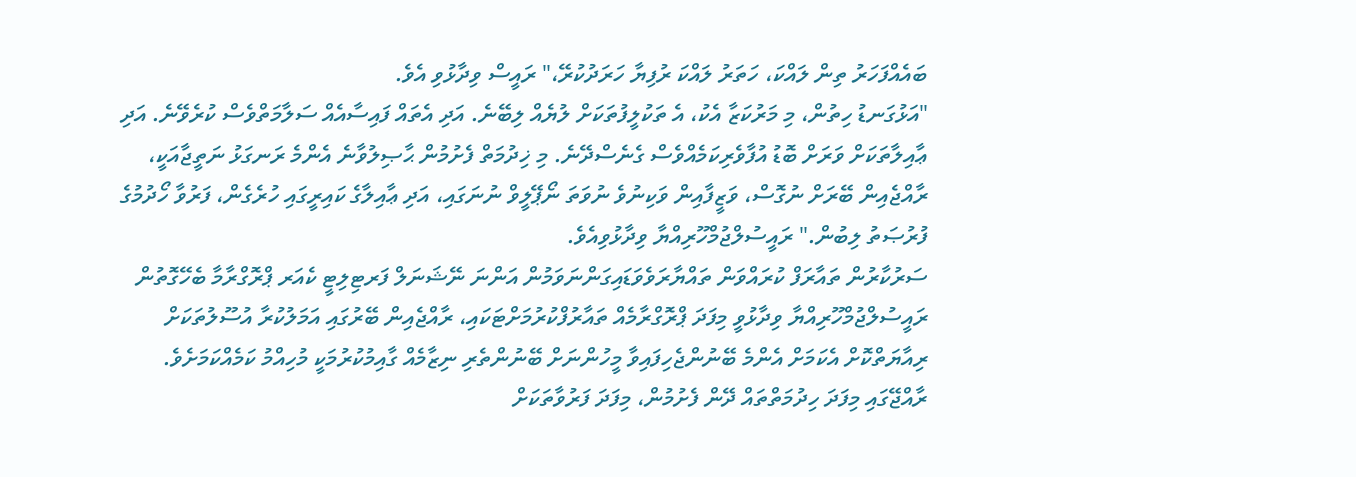ބައެއްފަހަރު ތިން ލައްކަ، ހަތަރު ލައްކަ ރުފިޔާ ހަރަދުކުރޭ،" ރައީސް ވިދާޅުވި އެވެ.
"އަޅުގަނޑު ހިތުން، މި މަރުކަޒާ އެކު، އެ ތަކުލީފުތަކަށް ލުޔެއް ލިބޭނެ. އަދި އެތައް ފައިސާއެއް ސަލާމަތްވެސް ކުރެވޭނެ. އަދި ޢާއިލާތަކަށް ވަރަށް ބޮޑު އުފާވެރިކަމެއްވެސް ގެނެސްދޭނެ. މި ޚިދުމަތް ފެށުމުން ޙާޞިލުވާނެ އެންމެ ރަނގަޅު ނަތީޖާއަކީ، ރާއްޖެއިން ބޭރަށް ނުގޮސް، ވަޒީފާއިން ވަކިނުވެ ނުވަތަ ނޯޕޭލީވް ނުނަގައި، އަދި ޢާއިލާގެ ކައިރީގައި ހުރެގެން، ފަރުވާ ހޯދުމުގެ ފުރުޞަތު ލިބުން." ރައީސުލްޖުމްހޫރިއްޔާ ވިދާޅުވިއެވެ.
ސަރުކާރުން ތައާރަފް ކުރައްވަން ތައްޔާރަވެވަޑައިގަންނަވަމުން އަންނަ ނޭޝަނަލް ފަރޓިލިޓީ ކެއަރ ޕްރޮގްރާމާ ބެހޭގޮތުން ރައީސުލްޖުމްހޫރިއްޔާ ވިދާޅުވީ މިފަދަ ޕްރޮގްރާމެއް ތައާރުފްކުރުމަށްޓަކައި، ރާއްޖެއިން ބޭރުގައި އަމަލުކުރާ އުސޫލުތަކަށް ރިއާޔަތްކޮށް އެކަމަށް އެންމެ ބޭނުންޖެހިފައިވާ މީހުންނަށް ބޭނުންތެރި ނިޒާމެއް ގާއިމުކުރުމަކީ މުހިއްމު ކަމެއްކަމަށެވެ. ރާއްޖޭގައި މިފަދަ ހިދުމަތްތައް ދޭން ފެށުމުން، މިފަދަ ފަރުވާތަކަށް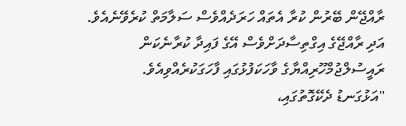ރާއްޖޭން ބޭރުން ކުރާ އެތައް ހަރަދެއްވެސް ސަލާމަތް ކުރެވޭނެއެވެ. އަދި ރާއްޖޭގެ އިގްތިސާދަށްވެސް އޭގެ ފައިދާ ކުރާނެކަން ރައީސުލްޖުމްހޫރިއްޔާގެ ވާހަކަފުޅުގައި ފާހަގަކުރެއްވިއެވެ.
"އަޅުގަނޑު ދެކޭގޮތުގައި،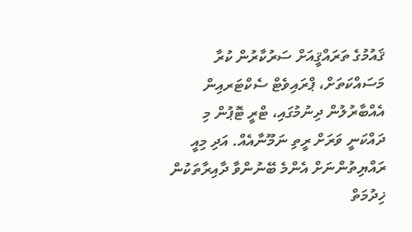ޤައުމުގެ ތަރައްޤީއަށް ސަރުކާރުން ކުރާ މަސައްކަތަށް، ޕްރައިވެޓް ސެކްޓަރއިން އެއްބާރުލުން ދިނުމުގައި، ޓްރީ ޓޮޕުން މި ދައްކަނީ ވަރަށް ރީތި ނަމޫނާއެއް. އަދި މިއީ ރައްޔިތުންނަށް އެންމެ ބޭނުންވާ ދާއިރާތަކުން ޚިދުމަތް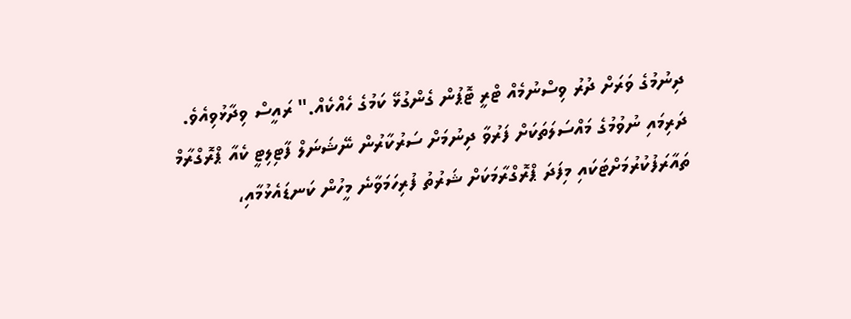ދިނުމުގެ ވަރަށް ދުރު ވިސްނުމެއް ޓްރީ ޓޮޕުން ގެންގުޅޭ ކަމުގެ ހެއްކެއް." ރައީސް ވިދާޅުވިއެވެ.
ދަރިމައި ނުވުމުގެ މައްސަލަތަކަށް ފަރުވާ ދިނުމަށް ސަރުކާރުން ނޭޝަނަލް ފާޓިލިޓީ ކެއާ ޕްރޮގްރާމް ތައާރަފުކުރުމަށްޓަކައި މިފަދަ ޕްރޮގްރާމަކަށް ޝަރުތު ފުރިހަމަވާނެ މީހުން ކަނޑައެޅުމާއި،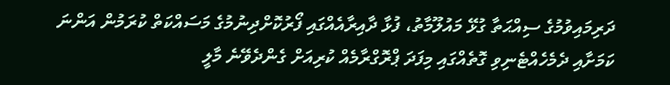ދަރިމައިވުމުގެ ސިއްޙަތާ ގުޅޭ މައުލޫމާތު، ފުޅާ ދާއިރާއެއްގައި ފޯރުކޮށްދިނުމުގެ މަސައްކަތް ކުރަމުން އަންނަ ކަމަށާއި ދެމެހެއްޓެނިވި ގޮތެއްގައި މިފަދަ ޕްރޮގްރާމެއް ކުރިއަށް ގެންދެވޭނެ މާލީ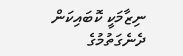ނިޒާމަކީ ކޮބައިކަން ދެނެގަތުމުގެ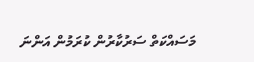މަސައްކަތް ސަރުކާރުން ކުރަމުން އަންނަ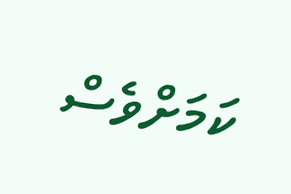ކަމަށްވެސް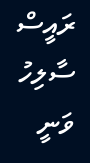ރައީސް ސާލިހު ވަނީ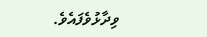ވިދާޅުވެފައެވެ.